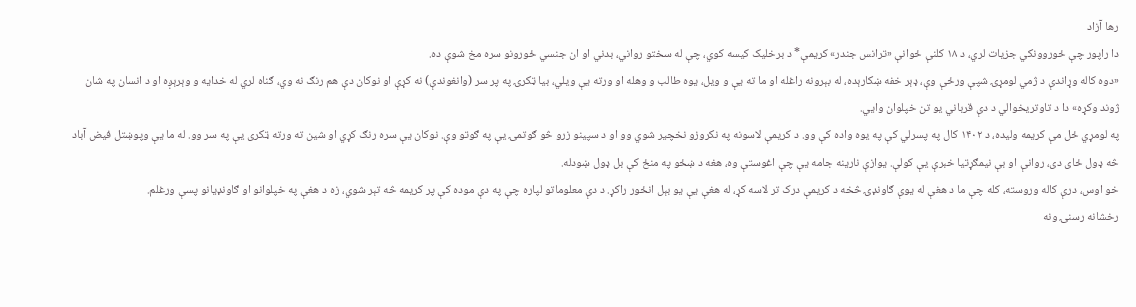رها آزاد
دا راپور چې ځوروونکي جزیات لري، د ۱۸ کلنې ځوانې «ترانس جندر» کریمې* د برخلیک کیسه کوي، چې له سختو رواني، بدني او ان جنسي ځورونو سره مخ شوې ده.
«دوه کاله وړاندې د ژمي لومړۍ شپې ورځې وې، ډېر خفه ښکارېده، له بېرونه راغله او ما ته یې و ویل، یوه طالب و وهله او ورته یې ویلي، بیا ټکرۍ په پر سر (وانغوندې) نه کړې او نوکان دې هم رنګ نه وي، ګناه لري له خدایه و وېرېږه او د انسان په شان ژوند وکړه» دا د تاوتریخوالي د دې قرباني یو تن خپلوان وايي.
په لومړي ځل مې کریمه ولیده، د ۱۴۰۲ کال په پسرلي کې په یوه واده کې وو. د کریمې لاسونه په نکروزو نخچیر شوي وو او د سپینو زرو څو ګوتمۍ یې په ګوتو وې. نوکان یې سره رنګ کړي او شین ته ورته ټکری یې په سر وو. له ما یې وپوښتل فیض آباد څه ډول ځای دی، روانې او بې نیمګړتیا خبرې یې کولې. یوازې نارینه جامه یې چې اغوستې وه، هغه د ښځو په منځ کې بل ډول ښودله.
خو اوس، درې کاله وروسته، کله چې ما د هغې له یوې ګاونډۍ څخه د کریمې درک تر لاسه کړ، له هغې يې یو بېل انځور راکړ. د دې معلوماتو لپاره چې په دې موده کې پر کریمه څه تېر شوي، زه د هغې په خپلوانو او ګاونډیانو پسې ورغلم.
رخشانه رسنۍ ونه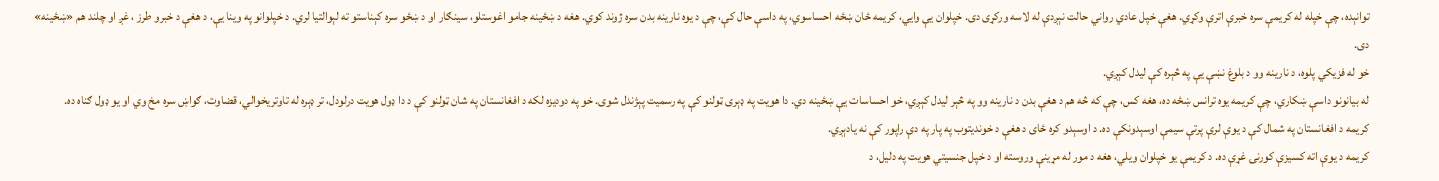توانېده، چې خپله له کریمې سره خبرې اترې وکړي. هغې خپل عادي رواني حالت نېږدې له لاسه ورکړی دی. خپلوان یې وايي، کریمه ځان ښځه احساسوي، په داسې حال کې، چې د یوه نارینه بدن سره ژوند کوي. هغه د ښځینه جامو اغوستلو، سینګار او د ښځو سره کېناستو ته لېوالتیا لري. د خپلوانو په وینا یې، د هغې د خبرو طرز ، غږ او چلند هم «ښځینه» دی.
خو له فزیکي پلوه، د نارینه وو د بلوغ نښې یې په څېره کې لیدل کېږي.
له بیانونو داسې ښکاري، چې کریمه یوه ترانس ښځه ده، هغه کس، چې که څه هم د هغې بدن د نارینه وو په څېر لیدل کېږي، خو احساسات یې ښځینه دي. دا هویت په ډېری ټولنو کې په رسمیت پېژندل شوی. خو په دودیزه لکه د افغانستان په شان ټولنو کې د دا ډول هویت درلودل، تر ډېره له تاوتریخوالي، قضاوت، ګواښ سره مخ وي او یو ډول ګناه ده.
کریمه د افغانستان په شمال کې د یوې لرې پرتې سیمې اوسېدونکې ده. د اوسېدو کره ځای د هغې د خوندیتوب په پار په دې راپور کې نه یادېږي.
کریمه د یوې اته کسیزې کورنۍ غړې ده. د کریمې یو خپلوان ویلي، هغه د مور له مړینې وروسته او د خپل جنسیتي هویت په دلیل، د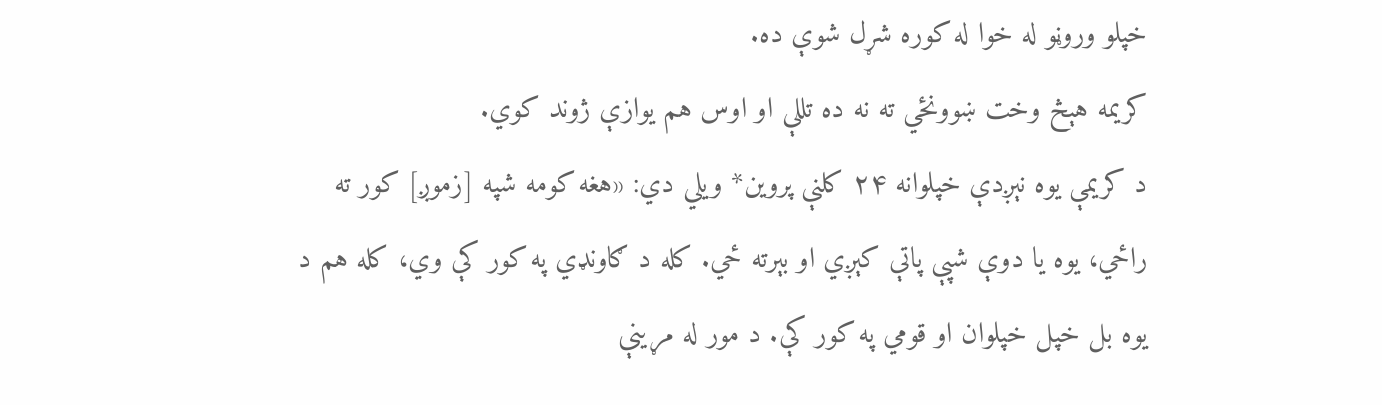خپلو وروڼو له خوا له کوره شړل شوې ده.
کریمه هېڅ وخت ښوونځي ته نه ده تللې او اوس هم یوازې ژوند کوي.
د کریمې یوه نېږدې خپلوانه ۲۴ کلنې پروین* ویلي دي: «هغه کومه شپه [زموږ] کور ته راځي، یوه یا دوې شپې پاتې کېږي او بېرته ځي. کله د ګاونډي په کور کې وي، کله هم د یوه بل خپل خپلوان او قومي په کور کې. د مور له مړینې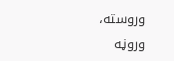وروسته، وروڼه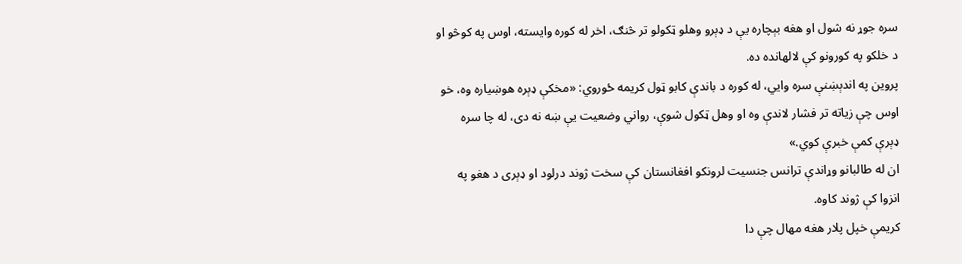سره جوړ نه شول او هغه بېچاره یې د ډېرو وهلو ټکولو تر څنګ، اخر له کوره وایسته، اوس په کوڅو او د خلکو په کورونو کې لالهانده ده.
پروین په اندېښنې سره وايي، له کوره د باندې کابو ټول کریمه ځوروي: «مخکې ډېره هوښیاره وه، خو اوس چې زیاته تر فشار لاندې وه او وهل ټکول شوې، رواني وضعیت یې ښه نه دی، له چا سره ډېرې کمې خبرې کوي.»
ان له طالبانو وړاندې ترانس جنسیت لرونکو افغانستان کې سخت ژوند درلود او ډېری د هغو په انزوا کې ژوند کاوه.
کریمې خپل پلار هغه مهال چې دا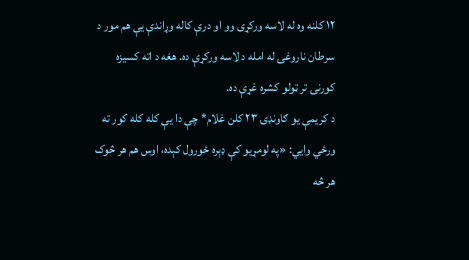۱۲ کلنه وه له لاسه ورکړی وو او درې کاله وړاندې یې هم مور د سرطان ناروغۍ له امله د لاسه ورکړې ده. هغه د اته کسیزه کورنۍ تر ټولو کشره غړې ده.
د کریمې یو ګاونډۍ ۲۳ کلن غلام* چې دا یې کله کله کور ته ورځي وايي: «په لومړیو کې ډېره ځورول کېده، اوس هم هر څوک هر څه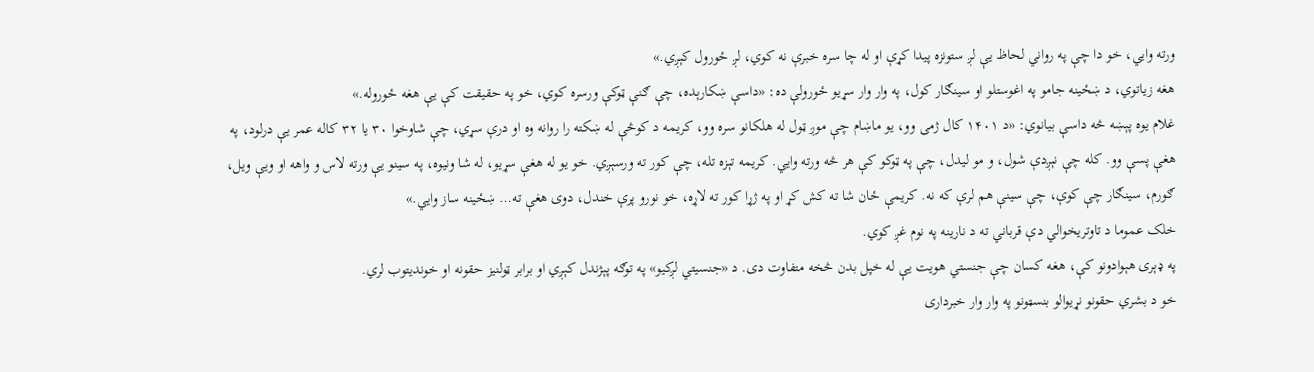ورته وايي، خو دا چې په رواني لحاظ یې لږ ستونزه پیدا کړې او له چا سره خبرې نه کوي، لږ ځورول کېږي.»
هغه زیاتوي، د ښځینه جامو په اغوستلو او سینګار کول، په وار وار سړیو ځورولې ده: «داسې ښکارېده، چې ګنې ټوکې ورسره کوي، خو په حقیقت کې یې هغه ځوروله.»
غلام یوه پېښه څه داسې بیانوي: «د ۱۴۰۱ کال ژمی وو، یو ماښام چې موږ ټول له هلکانو سره وو، کریمه د کوڅې له ښکته را روانه وه او درې سړي، چې شاوخوا ۳۰ یا ۳۲ کاله عمر یې درلود، په هغې پسې وو. کله چې نېږدې شول، و مو لیدل، چې په ټوکو کې هر څه ورته وايي. کریمه تېزه تله، چې کور ته ورسېږي. خو یو له هغې سړیو، له شا ونیوه، په سینو یې ورته لاس و واهه او ویې ویل، ګورم، سینګار چې کوې، چې سینې هم لرې که نه. کریمې ځان شا ته کش کړ او په ژړا کور ته لاړه، خو نورو پرې خندل، دوی هغې ته… ښځینه ساز وايي.»
خلک عموما د تاوتریخوالي دې قرباني ته د نارینه په نوم غږ کوي.
په ډېری هېوادونو کې، هغه کسان چې جنستي هویت یې له خپل بدن څخه متفاوت دی. د «جنسیتي لږکیو» په توګه پېژندل کېږي او برابر ټولنیز حقونه او خوندیتوب لري.
خو د بشري حقونو نړیوالو بنسټونو په وار وار خبرداری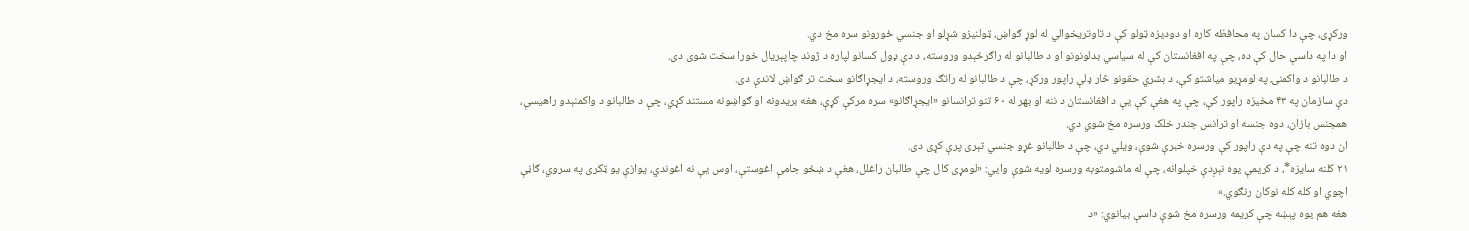ورکړی، چې دا کسان په محافظه کاره او دودیزه ټولو کې د تاوتریخوالي له لوړ ګواښ، ټولنیزو شړلو او جنسي ځورونو سره مخ دي.
او دا په داسې حال کې ده، چې په افغانستان کې له سیاسي بدلونونو او د طالبانو له راګرځېدو وروسته، د دې ډول کسانو لپاره د ژوند چاپېریال خورا سخت شوی دی.
د طالبانو د واکمنۍ په لومړیو میاشتو کې، د بشري حقونو څار ډلې راپور ورکړ، چې د طالبانو له راتګ وروسته، د ایجړاګانو سخت تر ګواښ لاندې دی.
دې سازمان په ۴۳ مخیزه راپور کې، چې په هغې کې یې د افغانستان د ننه او بهر له ۶۰ تنو ترانسانو «ایجړاګانو» سره مرکې کړې، هغه بریدونه او ګواښونه مستند کړي، چې د طالبانو د واکمنېدو راهیسې، همجنس بازان، دوه جنسه او ترانس جندر خلک ورسره مخ شوي دي.
ان دوه تنه چې په دې راپور کې ورسره خبرې شوې، ویلي دي، چې د طالبانو غړو جنسي تېری پرې کړی دی.
۲۱ کلنه سایزه*، د کریمې یوه نېږدې خپلوانه، چې له ماشومتوبه ورسره لویه شوې وايي: «لومړی کال چې طالبان راغلل، هغې د ښځو جامې اغوستې، اوس یې نه اغوندي، یوازې یو ټکری په سروي، ګاڼې اچوي او کله کله نوکان رنګوي.»
هغه هم یوه پېښه چې کریمه ورسره مخ شوې داسې بیانوي: «د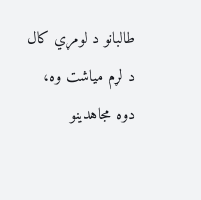طالبانو د لومړي کال د لړم میاشت وه، دوه مجاهدینو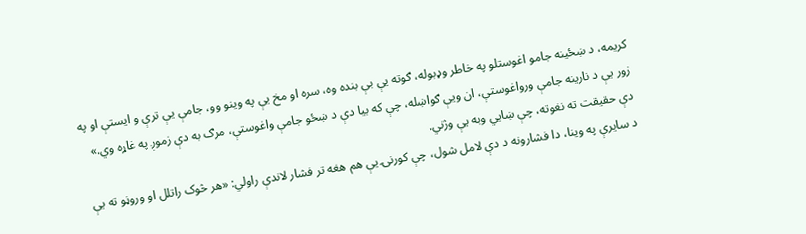کریمه، د ښځینه جامو اغوستلو په خاطر وډبوله، ګوته یې بې بنده وه، سره او مخ یې په وینو وو، جامې یې ترې و ایستې او په زور یې د نارینه جامې ورواغوستې، ان ویې ګواښله، چې که بیا دې د ښځو جامې واغوستې، مرګ به دې زموږ په غاړه وي.» دې حقیقت ته نغوته، چې ښايي وبه یې وژني.
د سایرې په وینا، دا فشارونه د دې لامل شول، چې کورنۍ یې هم هغه تر فشار لاندې راولي: «هر څوک راتلل او وروڼو ته یې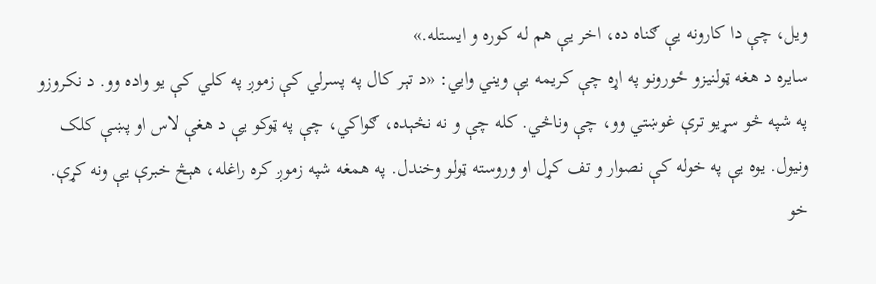ویل، چې دا کارونه یې ګناه ده، اخر یې هم له کوره و ایستله.»
سایره د هغه ټولنیزو ځورونو په اړه چې کریمه یې ویني وايي: «د تېر کال په پسرلي کې زموږ په کلي کې یو واده وو. د نکروزو په شپه څو سړیو ترې غوښتي وو، چې وناڅي. کله چې و نه نڅېده، ګواکي، چې په ټوکو یې د هغې لاس او پښې کلک ونیول. یوه یې په خوله کې نصوار و تف کړل او وروسته ټولو وخندل. په همغه شپه زموږ کره راغله، هېڅ خبرې یې ونه کړې. خو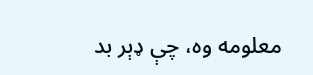معلومه وه، چې ډېر بد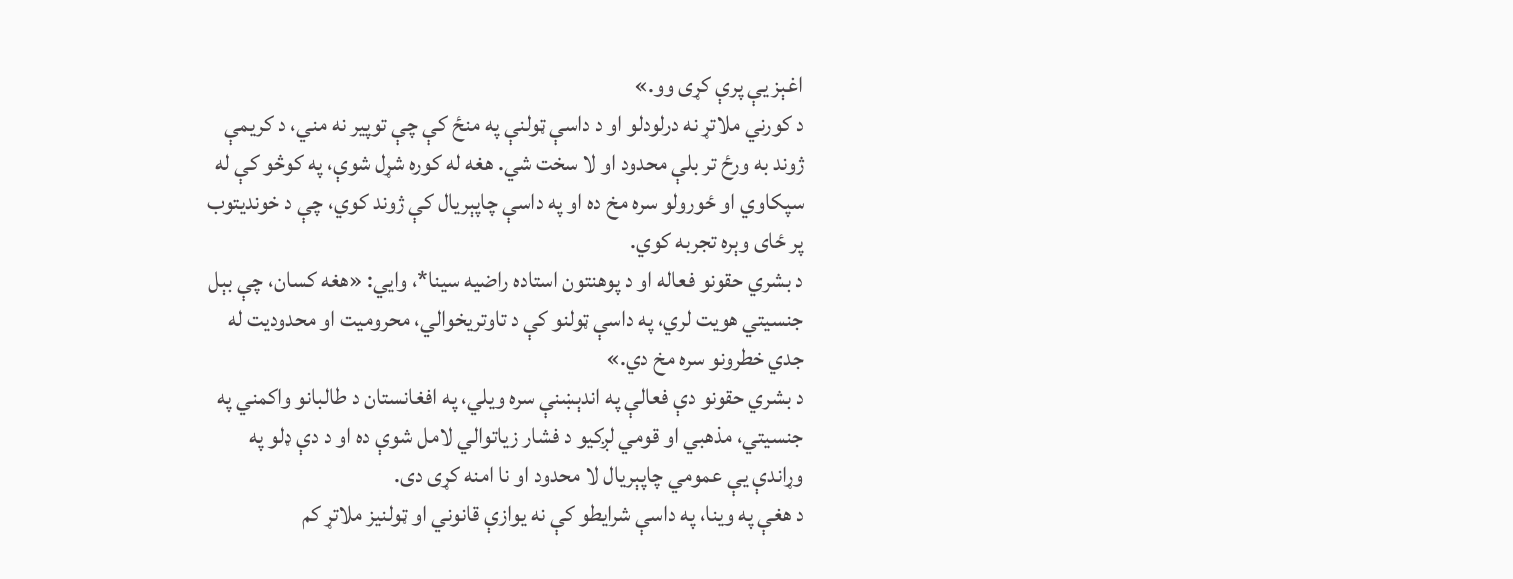اغېز یې پرې کړی وو.»
د کورني ملاتړ نه درلودلو او د داسې ټولنې په منځ کې چې توپیر نه مني، د کریمې ژوند به ورځ تر بلې محدود او لا سخت شي. هغه له کوره شړل شوې، په کوڅو کې له سپکاوي او ځورولو سره مخ ده او په داسې چاپېریال کې ژوند کوي، چې د خوندیتوب پر ځای وېره تجربه کوي.
د بشري حقونو فعاله او د پوهنتون استاده راضیه سینا*، وايي: «هغه کسان، چې بېل جنسیتي هویت لري، په داسې ټولنو کې د تاوتریخوالي، محرومیت او محدودیت له جدي خطرونو سره مخ دي.»
د بشري حقونو دې فعالې په اندېښنې سره ویلي، په افغانستان د طالبانو واکمني په جنسیتي، مذهبي او قومي لږکیو د فشار زیاتوالي لامل شوې ده او د دې ډلو په وړاندې یې عمومي چاپېریال لا محدود او نا امنه کړی دی.
د هغې په وینا، په داسې شرایطو کې نه یوازې قانوني او ټولنیز ملاتړ کم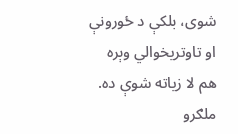شوی، بلکې د ځورونې او تاوتریخوالي وېره هم لا زیاته شوې ده.
ملګرو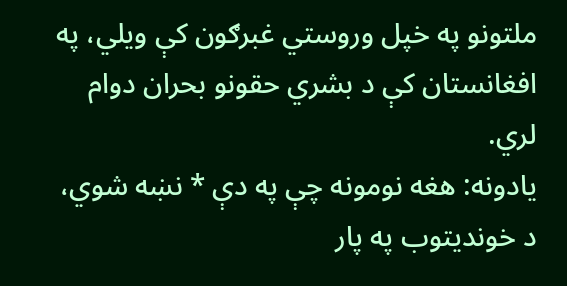ملتونو په خپل وروستي غبرګون کې ویلي، په افغانستان کې د بشري حقونو بحران دوام لري.
یادونه: هغه نومونه چې په دې * نښه شوي، د خوندیتوب په پار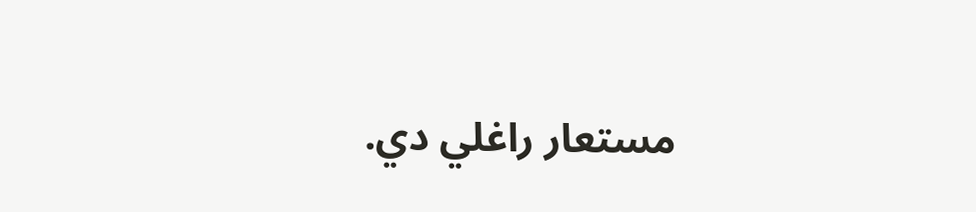مستعار راغلي دي.